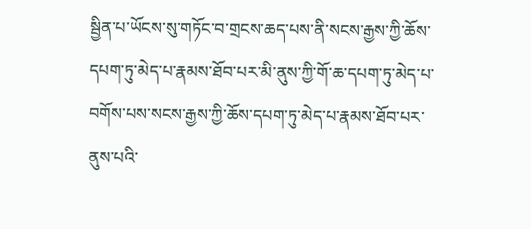སྦྱིན་པ་ཡོངས་སུ་གཏོང་བ་གྲངས་ཆད་པས་ནི་སངས་རྒྱས་ཀྱི་ཆོས་དཔག་ཏུ་མེད་པ་རྣམས་ཐོབ་པར་མི་ནུས་ཀྱི་གོ་ཆ་དཔག་ཏུ་མེད་པ་བགོས་པས་སངས་རྒྱས་ཀྱི་ཆོས་དཔག་ཏུ་མེད་པ་རྣམས་ཐོབ་པར་ནུས་པའི་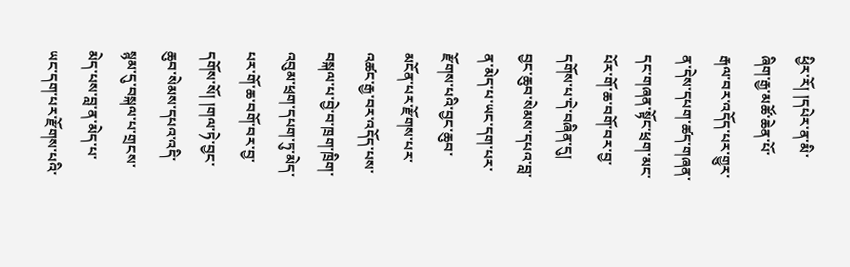ཕྱིར་རོ། །དཔེར་ན་མི་ཞིག་རྒྱ་མཚོ་ཆེན་པོ་རྒལ་བར་འདོད་པར་གྱུར་ན་དེས་དཔག་ཚད་གཞན་དང་གཞན་སྟོང་ཕྲག་མང་པོར་གོ་ཆ་བགོ་བར་བྱ་དགོས་པ་དེ་བཞིན་དུ། བྱང་ཆུབ་སེམས་དཔའ་བླ་ན་མེད་པ་ཡང་དག་པར་རྫོགས་པའི་བྱང་ཆུབ་མངོན་པར་རྫོགས་པར་འཚང་རྒྱ་བར་འདོད་པས་བསྐལ་པ་བྱེ་བ་ཁྲག་ཁྲིག་འབུམ་ཕྲག་དཔག་ཏུ་མེད་པར་གོ་ཆ་བགོ་བར་བྱ་དགོས་སོ། །གལ་ཏེ་བྱང་ཆུབ་སེམས་དཔའ་འདི་སྙམ་དུ་བསྐལ་པ་གྲངས་མེད་པས་བླ་ན་མེད་པ་ཡང་དག་པར་རྫོགས་པའི་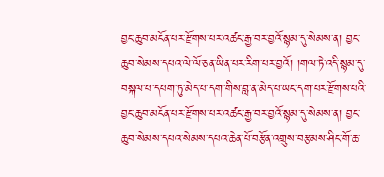བྱང་ཆུབ་མངོན་པར་རྫོགས་པར་འཚང་རྒྱ་བར་བྱའོ་སྙམ་དུ་སེམས་ན། བྱང་ཆུབ་སེམས་དཔའ་ལེ་ལོ་ཅན་ཡིན་པར་རིག་པར་བྱའོ། །གལ་ཏེ་འདི་སྙམ་དུ་བསྐལ་པ་དཔག་ཏུ་མེད་པ་དག་གིས་བླ་ན་མེད་པ་ཡང་དག་པར་རྫོགས་པའི་བྱང་ཆུབ་མངོན་པར་རྫོགས་པར་འཚང་རྒྱ་བར་བྱའོ་སྙམ་དུ་སེམས་ན། བྱང་ཆུབ་སེམས་དཔའ་སེམས་དཔའ་ཆེན་པོ་བརྩོན་འགྲུས་བརྩམས་ཤིང་གོ་ཆ་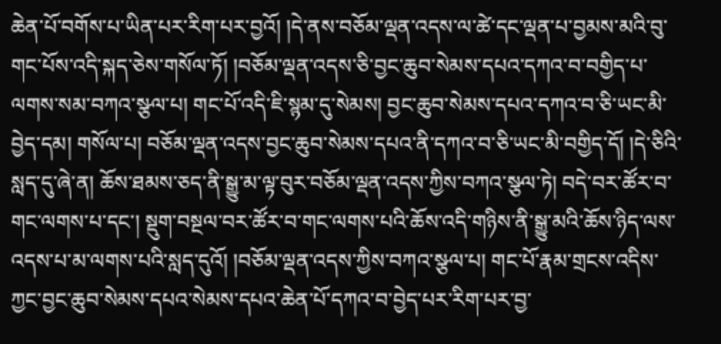ཆེན་པོ་བགོས་པ་ཡིན་པར་རིག་པར་བྱའོ། །དེ་ནས་བཅོམ་ལྡན་འདས་ལ་ཚེ་དང་ལྡན་པ་བྱམས་མའི་བུ་གང་པོས་འདི་སྐད་ཅེས་གསོལ་ཏོ། །བཅོམ་ལྡན་འདས་ཅི་བྱང་ཆུབ་སེམས་དཔའ་དཀའ་བ་བགྱིད་པ་ལགས་སམ་བཀའ་སྩལ་པ། གང་པོ་འདི་ཇི་སྙམ་དུ་སེམས། བྱང་ཆུབ་སེམས་དཔའ་དཀའ་བ་ཅི་ཡང་མི་བྱེད་དམ། གསོལ་པ། བཅོམ་ལྡན་འདས་བྱང་ཆུབ་སེམས་དཔའ་ནི་དཀའ་བ་ཅི་ཡང་མི་བགྱིད་དོ། །དེ་ཅིའི་སླད་དུ་ཞེ་ན། ཆོས་ཐམས་ཅད་ནི་སྒྱུ་མ་ལྟ་བུར་བཅོམ་ལྡན་འདས་ཀྱིས་བཀའ་སྩལ་ཏེ། བདེ་བར་ཚོར་བ་གང་ལགས་པ་དང་། སྡུག་བསྔལ་བར་ཚོར་བ་གང་ལགས་པའི་ཆོས་འདི་གཉིས་ནི་སྒྱུ་མའི་ཆོས་ཉིད་ལས་འདས་པ་མ་ལགས་པའི་སླད་དུའོ། །བཅོམ་ལྡན་འདས་ཀྱིས་བཀའ་སྩལ་པ། གང་པོ་རྣམ་གྲངས་འདིས་ཀྱང་བྱང་ཆུབ་སེམས་དཔའ་སེམས་དཔའ་ཆེན་པོ་དཀའ་བ་བྱེད་པར་རིག་པར་བྱ་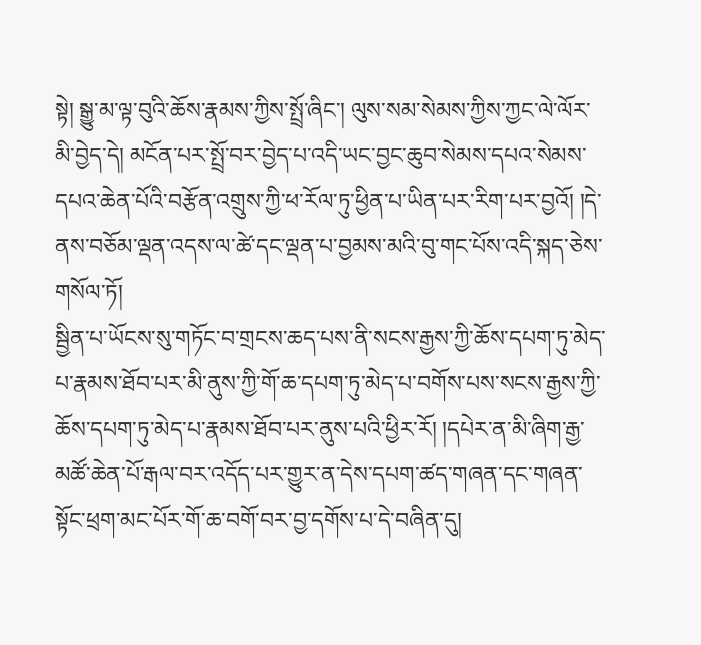སྟེ། སྒྱུ་མ་ལྟ་བུའི་ཆོས་རྣམས་ཀྱིས་སྤྲོ་ཞིང་། ལུས་སམ་སེམས་ཀྱིས་ཀྱང་ལེ་ལོར་མི་བྱེད་དེ། མངོན་པར་སྤྲོ་བར་བྱེད་པ་འདི་ཡང་བྱང་ཆུབ་སེམས་དཔའ་སེམས་དཔའ་ཆེན་པོའི་བརྩོན་འགྲུས་ཀྱི་ཕ་རོལ་ཏུ་ཕྱིན་པ་ཡིན་པར་རིག་པར་བྱའོ། །དེ་ནས་བཅོམ་ལྡན་འདས་ལ་ཚེ་དང་ལྡན་པ་བྱམས་མའི་བུ་གང་པོས་འདི་སྐད་ཅེས་གསོལ་ཏོ།
སྦྱིན་པ་ཡོངས་སུ་གཏོང་བ་གྲངས་ཆད་པས་ནི་སངས་རྒྱས་ཀྱི་ཆོས་དཔག་ཏུ་མེད་པ་རྣམས་ཐོབ་པར་མི་ནུས་ཀྱི་གོ་ཆ་དཔག་ཏུ་མེད་པ་བགོས་པས་སངས་རྒྱས་ཀྱི་ཆོས་དཔག་ཏུ་མེད་པ་རྣམས་ཐོབ་པར་ནུས་པའི་ཕྱིར་རོ། །དཔེར་ན་མི་ཞིག་རྒྱ་མཚོ་ཆེན་པོ་རྒལ་བར་འདོད་པར་གྱུར་ན་དེས་དཔག་ཚད་གཞན་དང་གཞན་སྟོང་ཕྲག་མང་པོར་གོ་ཆ་བགོ་བར་བྱ་དགོས་པ་དེ་བཞིན་དུ།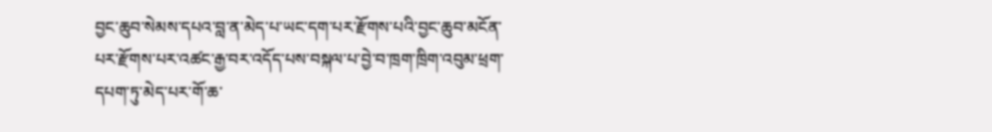བྱང་ཆུབ་སེམས་དཔའ་བླ་ན་མེད་པ་ཡང་དག་པར་རྫོགས་པའི་བྱང་ཆུབ་མངོན་པར་རྫོགས་པར་འཚང་རྒྱ་བར་འདོད་པས་བསྐལ་པ་བྱེ་བ་ཁྲག་ཁྲིག་འབུམ་ཕྲག་དཔག་ཏུ་མེད་པར་གོ་ཆ་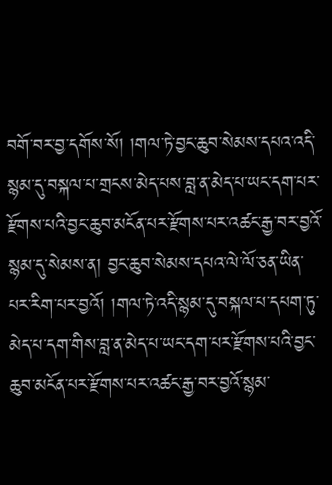བགོ་བར་བྱ་དགོས་སོ། །གལ་ཏེ་བྱང་ཆུབ་སེམས་དཔའ་འདི་སྙམ་དུ་བསྐལ་པ་གྲངས་མེད་པས་བླ་ན་མེད་པ་ཡང་དག་པར་རྫོགས་པའི་བྱང་ཆུབ་མངོན་པར་རྫོགས་པར་འཚང་རྒྱ་བར་བྱའོ་སྙམ་དུ་སེམས་ན། བྱང་ཆུབ་སེམས་དཔའ་ལེ་ལོ་ཅན་ཡིན་པར་རིག་པར་བྱའོ། །གལ་ཏེ་འདི་སྙམ་དུ་བསྐལ་པ་དཔག་ཏུ་མེད་པ་དག་གིས་བླ་ན་མེད་པ་ཡང་དག་པར་རྫོགས་པའི་བྱང་ཆུབ་མངོན་པར་རྫོགས་པར་འཚང་རྒྱ་བར་བྱའོ་སྙམ་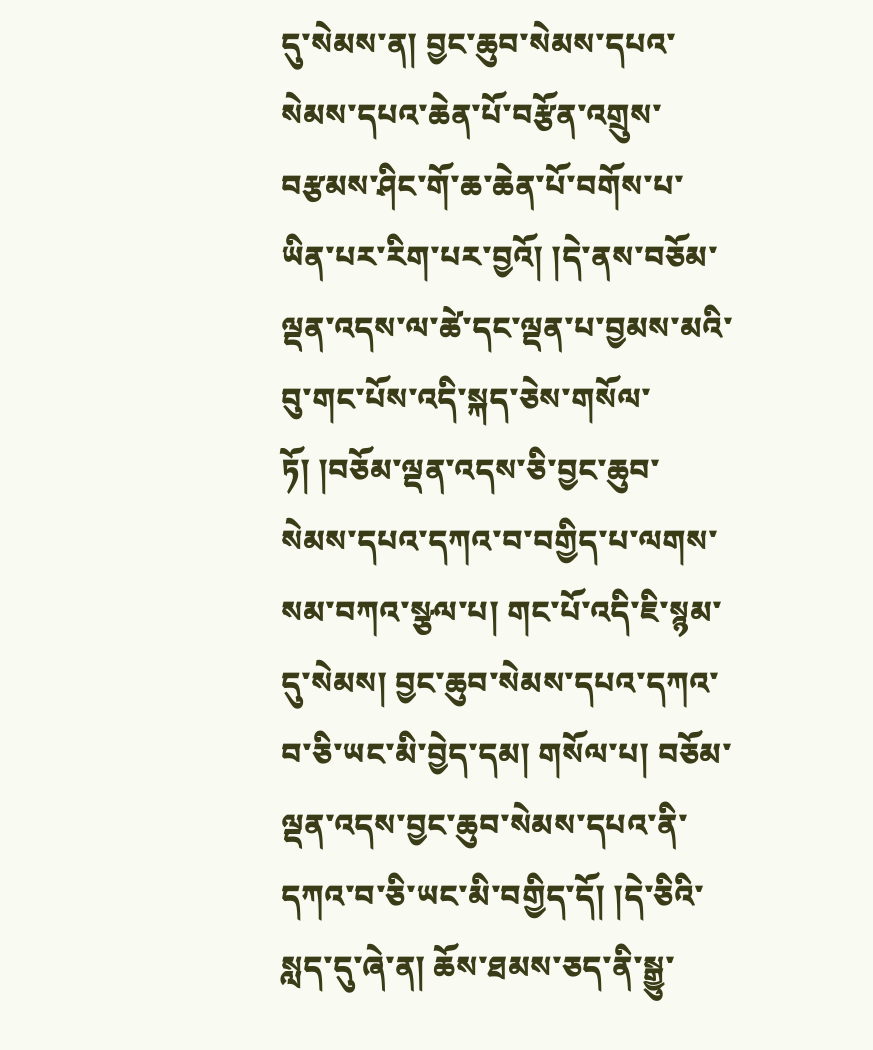དུ་སེམས་ན། བྱང་ཆུབ་སེམས་དཔའ་སེམས་དཔའ་ཆེན་པོ་བརྩོན་འགྲུས་བརྩམས་ཤིང་གོ་ཆ་ཆེན་པོ་བགོས་པ་ཡིན་པར་རིག་པར་བྱའོ། །དེ་ནས་བཅོམ་ལྡན་འདས་ལ་ཚེ་དང་ལྡན་པ་བྱམས་མའི་བུ་གང་པོས་འདི་སྐད་ཅེས་གསོལ་ཏོ། །བཅོམ་ལྡན་འདས་ཅི་བྱང་ཆུབ་སེམས་དཔའ་དཀའ་བ་བགྱིད་པ་ལགས་སམ་བཀའ་སྩལ་པ། གང་པོ་འདི་ཇི་སྙམ་དུ་སེམས། བྱང་ཆུབ་སེམས་དཔའ་དཀའ་བ་ཅི་ཡང་མི་བྱེད་དམ། གསོལ་པ། བཅོམ་ལྡན་འདས་བྱང་ཆུབ་སེམས་དཔའ་ནི་དཀའ་བ་ཅི་ཡང་མི་བགྱིད་དོ། །དེ་ཅིའི་སླད་དུ་ཞེ་ན། ཆོས་ཐམས་ཅད་ནི་སྒྱུ་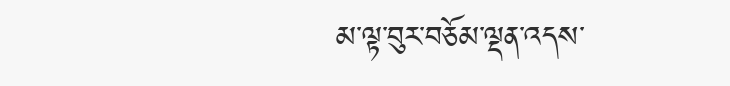མ་ལྟ་བུར་བཅོམ་ལྡན་འདས་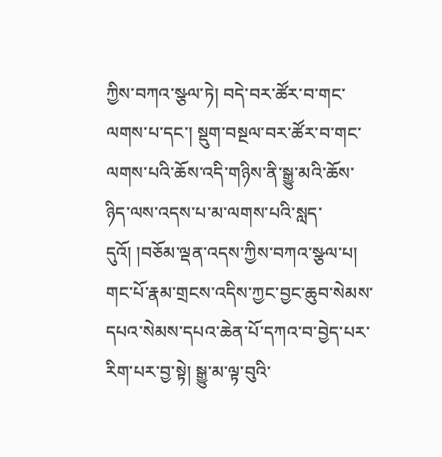ཀྱིས་བཀའ་སྩལ་ཏེ། བདེ་བར་ཚོར་བ་གང་ལགས་པ་དང་། སྡུག་བསྔལ་བར་ཚོར་བ་གང་ལགས་པའི་ཆོས་འདི་གཉིས་ནི་སྒྱུ་མའི་ཆོས་ཉིད་ལས་འདས་པ་མ་ལགས་པའི་སླད་དུའོ། །བཅོམ་ལྡན་འདས་ཀྱིས་བཀའ་སྩལ་པ། གང་པོ་རྣམ་གྲངས་འདིས་ཀྱང་བྱང་ཆུབ་སེམས་དཔའ་སེམས་དཔའ་ཆེན་པོ་དཀའ་བ་བྱེད་པར་རིག་པར་བྱ་སྟེ། སྒྱུ་མ་ལྟ་བུའི་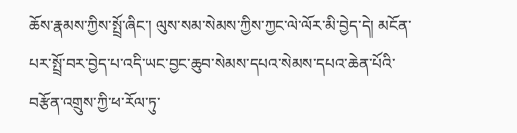ཆོས་རྣམས་ཀྱིས་སྤྲོ་ཞིང་། ལུས་སམ་སེམས་ཀྱིས་ཀྱང་ལེ་ལོར་མི་བྱེད་དེ། མངོན་པར་སྤྲོ་བར་བྱེད་པ་འདི་ཡང་བྱང་ཆུབ་སེམས་དཔའ་སེམས་དཔའ་ཆེན་པོའི་བརྩོན་འགྲུས་ཀྱི་ཕ་རོལ་ཏུ་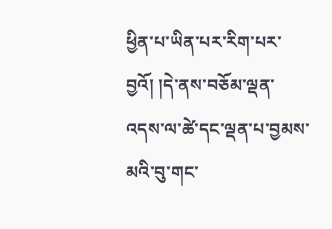ཕྱིན་པ་ཡིན་པར་རིག་པར་བྱའོ། །དེ་ནས་བཅོམ་ལྡན་འདས་ལ་ཚེ་དང་ལྡན་པ་བྱམས་མའི་བུ་གང་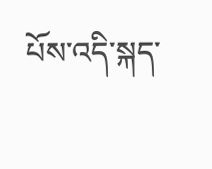པོས་འདི་སྐད་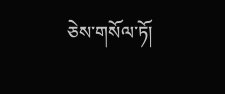ཅེས་གསོལ་ཏོ།